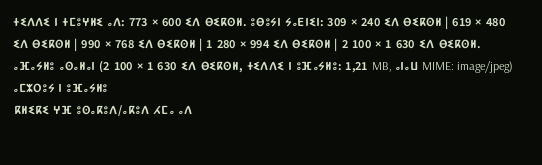ⵜⵉⴷⴷⵉ ⵏ ⵜⵎⵓⵖⵍⵉ ⴰⴷ: 773 × 600 ⵉⴷ ⴱⵉⴽⵙⵍ. ⵓⴱⵓⵢⵏ ⵢⴰⴹⵏⵉⵏ: 309 × 240 ⵉⴷ ⴱⵉⴽⵙⵍ | 619 × 480 ⵉⴷ ⴱⵉⴽⵙⵍ | 990 × 768 ⵉⴷ ⴱⵉⴽⵙⵍ | 1 280 × 994 ⵉⴷ ⴱⵉⴽⵙⵍ | 2 100 × 1 630 ⵉⴷ ⴱⵉⴽⵙⵍ.
ⴰⴼⴰⵢⵍⵓ ⴰⵙⴰⵍⴰⵏ (2 100 × 1 630 ⵉⴷ ⴱⵉⴽⵙⵍ, ⵜⵉⴷⴷⵉ ⵏ ⵓⴼⴰⵢⵍⵓ: 1,21 MB, ⴰⵏⴰⵡ MIME: image/jpeg)
ⴰⵎⵣⵔⵓⵢ ⵏ ⵓⴼⴰⵢⵍⵓ
ⴽⵍⵉⴽⵉ ⵖⴼ ⵓⵙⴰⴽⵓⴷ/ⴰⴽⵓⴷ ⵃⵎⴰ ⴰⴷ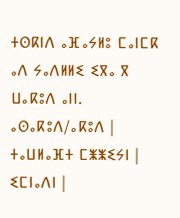ⵜⵙⴽⵏⴷ ⴰⴼⴰⵢⵍⵓ ⵎⴰⵏⵎⴽ ⴰⴷ ⵢⴰⴷⵍⵍⵉ ⵉⴳⴰ ⴳ ⵡⴰⴽⵓⴷ ⴰⵏⵏ.
ⴰⵙⴰⴽⵓⴷ/ⴰⴽⵓⴷ | ⵜⴰⵡⵍⴰⴼⵜ ⵎⵥⵥⵉⵢⵏ | ⵉⵎⵏⴰⴷⵏ |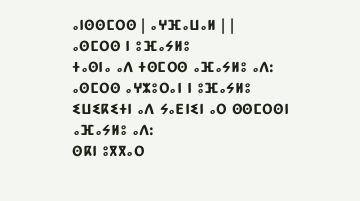ⴰⵏⵙⵙⵎⵔⵙ | ⴰⵖⴼⴰⵡⴰⵍ | |
ⴰⵙⵎⵔⵙ ⵏ ⵓⴼⴰⵢⵍⵓ
ⵜⴰⵙⵏⴰ ⴰⴷ ⵜⵙⵎⵔⵙ ⴰⴼⴰⵢⵍⵓ ⴰⴷ:
ⴰⵙⵎⵔⵙ ⴰⵖⵣⵓⵔⴰⵏ ⵏ ⵓⴼⴰⵢⵍⵓ
ⵉⵡⵉⴽⵉⵜⵏ ⴰⴷ ⵢⴰⴹⵏⵉⵏ ⴰⵔ ⵙⵙⵎⵔⵙⵏ ⴰⴼⴰⵢⵍⵓ ⴰⴷ:
ⵙⴽⵏ ⵓⴳⴳⴰⵔ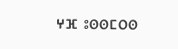ⵖⴼ ⵓⵙⵙⵎⵔⵙ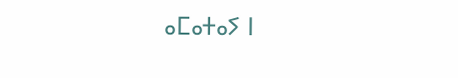ⴰⵎⴰⵜⴰⵢ ⵏ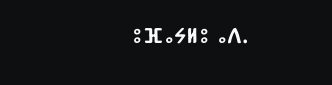ⵓⴼⴰⵢⵍⵓ ⴰⴷ.